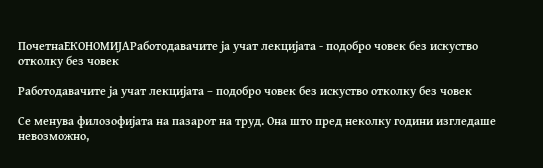ПочетнаЕКОНОМИЈАРаботодавачите ја учат лекцијата - подобро човек без искуство отколку без човек

Работодавачите ја учат лекцијата – подобро човек без искуство отколку без човек

Се менува филозофијата на пазарот на труд. Она што пред неколку години изгледаше невозможно,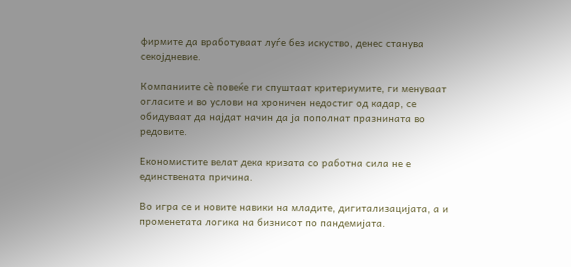фирмите да вработуваат луѓе без искуство, денес станува секојдневие.

Компаниите сè повеќе ги спуштаат критериумите, ги менуваат огласите и во услови на хроничен недостиг од кадар, се обидуваат да најдат начин да ја пополнат празнината во редовите.

Економистите велат дека кризата со работна сила не е единствената причина.

Во игра се и новите навики на младите, дигитализацијата, а и променетата логика на бизнисот по пандемијата.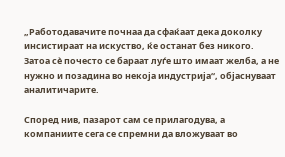„Работодавачите почнаа да сфаќаат дека доколку инсистираат на искуство, ќе останат без никого. Затоа сè почесто се бараат луѓе што имаат желба, а не нужно и позадина во некоја индустрија“, објаснуваат аналитичарите.

Според нив, пазарот сам се прилагодува, а компаниите сега се спремни да вложуваат во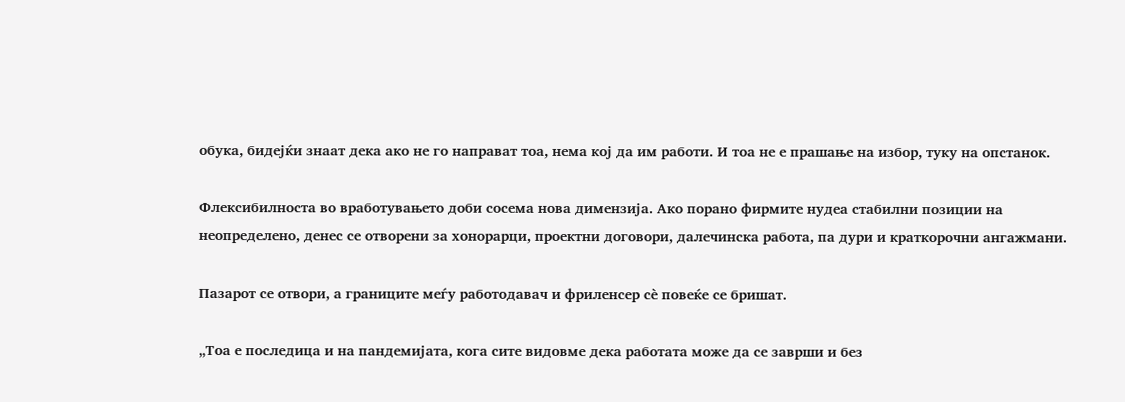обука, бидејќи знаат дека ако не го направат тоа, нема кој да им работи. И тоа не е прашање на избор, туку на опстанок.

Флексибилноста во вработувањето доби сосема нова димензија. Ако порано фирмите нудеа стабилни позиции на неопределено, денес се отворени за хонорарци, проектни договори, далечинска работа, па дури и краткорочни ангажмани.

Пазарот се отвори, а границите меѓу работодавач и фриленсер сè повеќе се бришат.

„Тоа е последица и на пандемијата, кога сите видовме дека работата може да се заврши и без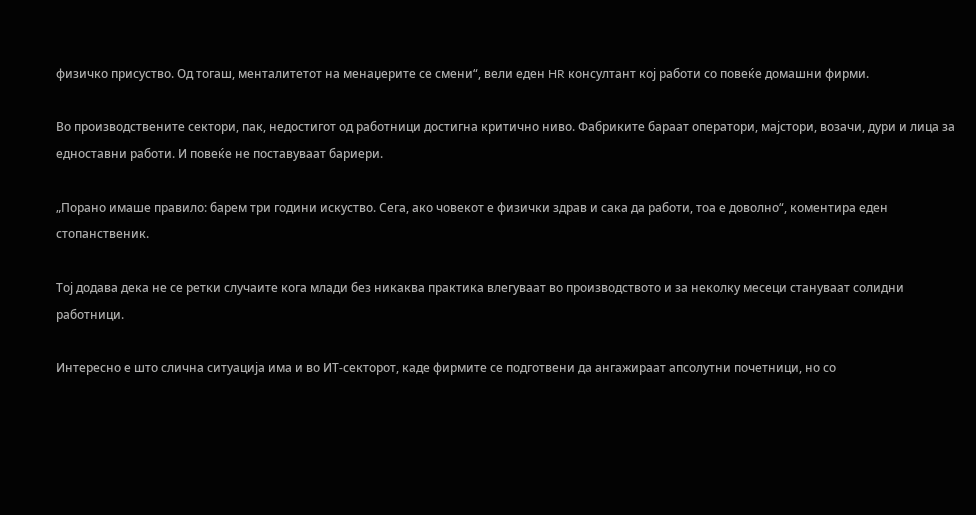физичко присуство. Од тогаш, менталитетот на менаџерите се смени“, вели еден HR консултант кој работи со повеќе домашни фирми.

Во производствените сектори, пак, недостигот од работници достигна критично ниво. Фабриките бараат оператори, мајстори, возачи, дури и лица за едноставни работи. И повеќе не поставуваат бариери.

„Порано имаше правило: барем три години искуство. Сега, ако човекот е физички здрав и сака да работи, тоа е доволно“, коментира еден стопанственик.

Тој додава дека не се ретки случаите кога млади без никаква практика влегуваат во производството и за неколку месеци стануваат солидни работници.

Интересно е што слична ситуација има и во ИТ-секторот, каде фирмите се подготвени да ангажираат апсолутни почетници, но со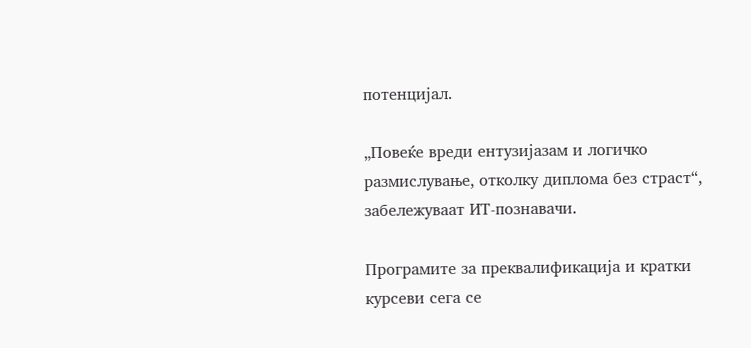потенцијал.

„Повеќе вреди ентузијазам и логичко размислување, отколку диплома без страст“, забележуваат ИТ-познавачи.

Програмите за преквалификација и кратки курсеви сега се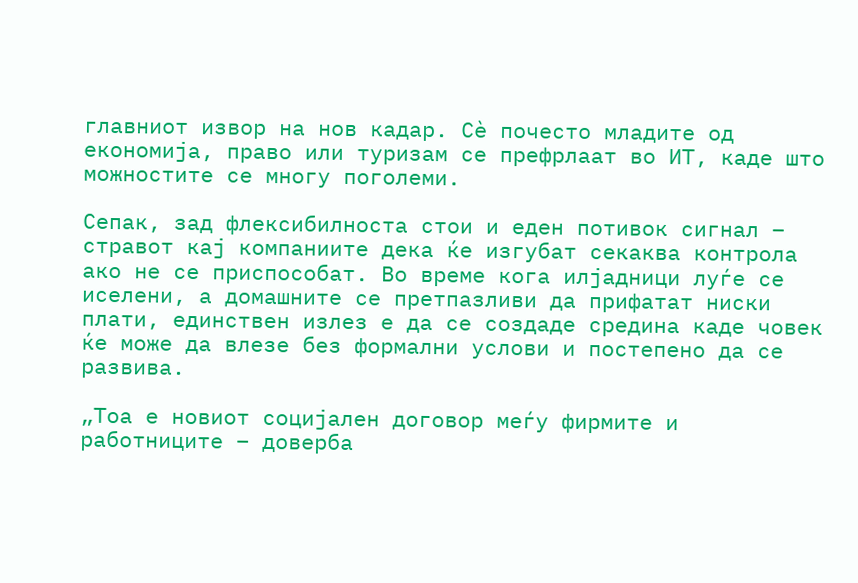главниот извор на нов кадар. Сè почесто младите од економија, право или туризам се префрлаат во ИТ, каде што можностите се многу поголеми.

Сепак, зад флексибилноста стои и еден потивок сигнал – стравот кај компаниите дека ќе изгубат секаква контрола ако не се приспособат. Во време кога илјадници луѓе се иселени, а домашните се претпазливи да прифатат ниски плати, единствен излез е да се создаде средина каде човек ќе може да влезе без формални услови и постепено да се развива.

„Тоа е новиот социјален договор меѓу фирмите и работниците – доверба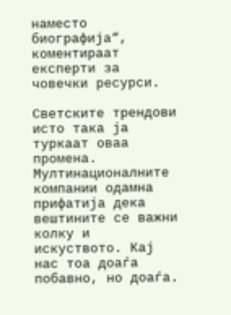наместо биографија“, коментираат експерти за човечки ресурси.

Светските трендови исто така ја туркаат оваа промена. Мултинационалните компании одамна прифатија дека вештините се важни колку и искуството. Кај нас тоа доаѓа побавно, но доаѓа.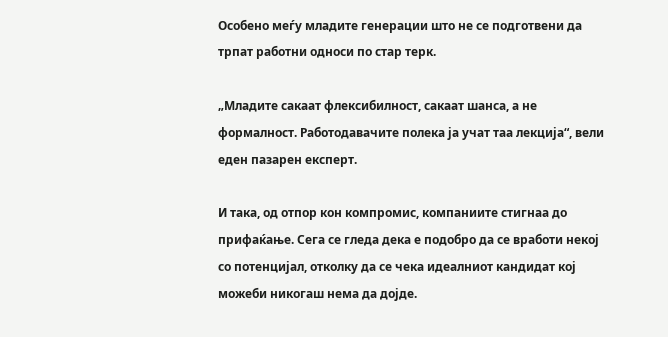Особено меѓу младите генерации што не се подготвени да трпат работни односи по стар терк.

„Младите сакаат флексибилност, сакаат шанса, а не формалност. Работодавачите полека ја учат таа лекција“, вели еден пазарен експерт.

И така, од отпор кон компромис, компаниите стигнаа до прифаќање. Сега се гледа дека е подобро да се вработи некој со потенцијал, отколку да се чека идеалниот кандидат кој можеби никогаш нема да дојде.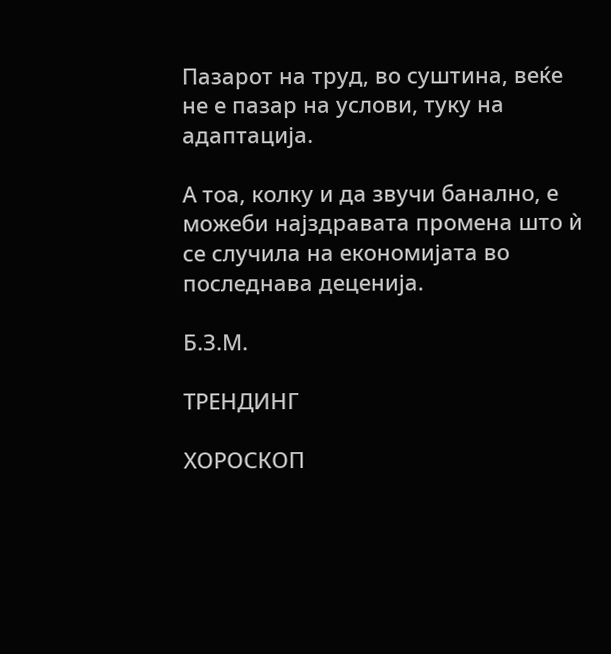Пазарот на труд, во суштина, веќе не е пазар на услови, туку на адаптација.

А тоа, колку и да звучи банално, е можеби најздравата промена што ѝ се случила на економијата во последнава деценија.

Б.З.М.

ТРЕНДИНГ

ХОРОСКОП